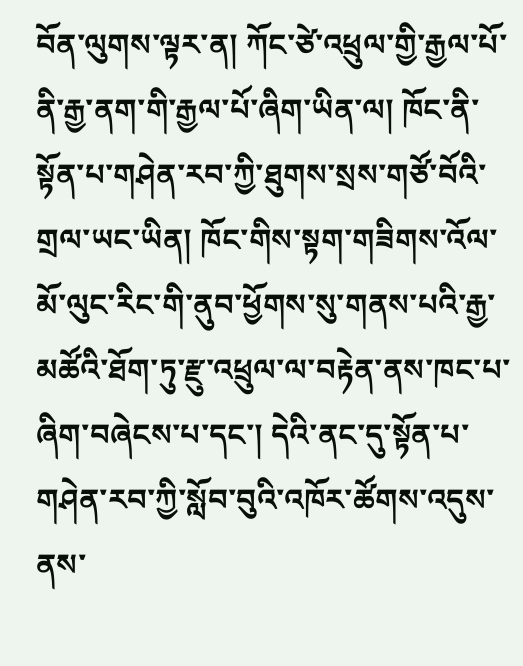བོན་ལུགས་ལྟར་ན། ཀོང་ཙེ་འཕྲུལ་གྱི་རྒྱལ་པོ་ནི་རྒྱ་ནག་གི་རྒྱལ་པོ་ཞིག་ཡིན་ལ། ཁོང་ནི་སྟོན་པ་གཤེན་རབ་ཀྱི་ཐུགས་སྲས་གཙོ་བོའི་གྲལ་ཡང་ཡིན། ཁོང་གིས་སྟག་གཟིགས་འོལ་མོ་ལུང་རིང་གི་ནུབ་ཕྱོགས་སུ་གནས་པའི་རྒྱ་མཚོའི་ཐོག་ཏུ་རྫུ་འཕྲུལ་ལ་བརྟེན་ནས་ཁང་པ་ཞིག་བཞེངས་པ་དང་། དེའི་ནང་དུ་སྟོན་པ་གཤེན་རབ་ཀྱི་སློབ་བུའི་འཁོར་ཚོགས་འདུས་ནས་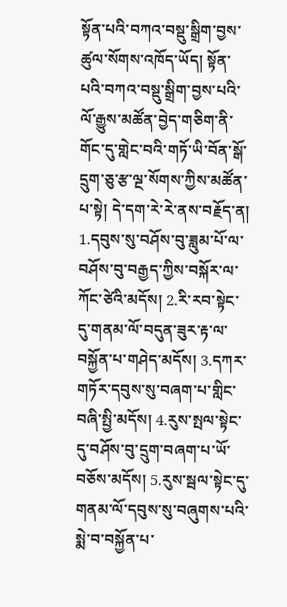སྟོན་པའི་བཀའ་བསྡུ་སྒྲིག་བྱས་ཚུལ་སོགས་འཁོད་ཡོད། སྟོན་པའི་བཀའ་བསྡུ་སྒྲིག་བྱས་པའི་ལོ་རྒྱུས་མཚོན་བྱེད་གཅིག་ནི་གོང་དུ་གླེང་བའི་གཏོ་ཡི་བོན་སྒོ་དྲུག་ཅུ་རྩ་ལྔ་སོགས་ཀྱིས་མཚོན་པ་སྟེ། དེ་དག་རེ་རེ་ནས་བརྗོད་ན། 1.དབུས་སུ་བཤོས་བུ་ཟླུམ་པོ་ལ་བཤོས་བུ་བརྒྱད་ཀྱིས་བསྐོར་ལ་ཀོང་ཙེའི་མདོས། 2.རི་རབ་སྟེང་དུ་གནམ་ལོ་བདུན་ཟུར་རྟ་ལ་བསྐྱོན་པ་གཤེད་མདོས། 3.དཀར་གཏོར་དབུས་སུ་བཞག་པ་གླིང་བཞི་སྤྱི་མདོས། 4.རུས་སྤལ་སྟེང་དུ་བཤོས་བུ་དྲུག་བཞག་པ་ཡོ་བཅོས་མདོས། 5.རུས་སྦལ་སྟེང་དུ་གནམ་ལོ་དབུས་སུ་བཞུགས་པའི་སྨེ་བ་བསྐྱོན་པ་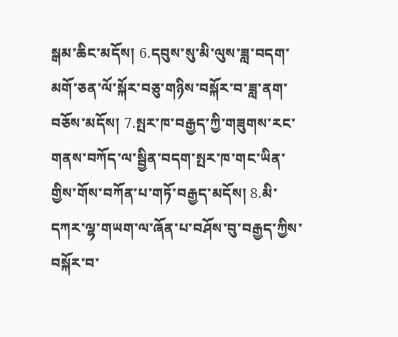སྒམ་ཆིང་མདོས། 6.དབུས་སུ་མི་ལུས་ཟླ་བདག་མགོ་ཅན་ལོ་སྐོར་བཅུ་གཉིས་བསྐོར་བ་ཟླ་ནག་བཅོས་མདོས། 7.སྤར་ཁ་བརྒྱད་ཀྱི་གཟུགས་རང་གནས་བཀོད་ལ་སྦྱིན་བདག་སྤར་ཁ་གང་ཡིན་གྱིས་གོས་བཀོན་པ་གཏོ་བརྒྱད་མདོས། 8.མི་དཀར་ལྷ་གཡག་ལ་ཞོན་པ་བཤོས་བུ་བརྒྱད་ཀྱིས་བསྐོར་བ་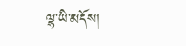ལྷ་ཡི་མདོས།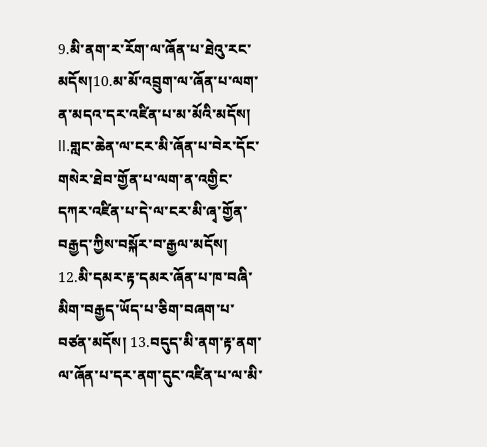9.མི་ནག་ར་རོག་ལ་ཞོན་པ་ཐེའུ་རང་མདོས།10.མ་མོ་འབྲུག་ལ་ཞོན་པ་ལག་ན་མདའ་དར་འཛིན་པ་མ་མོའི་མདོས། ll.གླང་ཆེན་ལ་ངར་མི་ཞོན་པ་བེར་དོང་གསེར་ཐེབ་གྱོན་པ་ལག་ན་འགྱིང་དཀར་འཛིན་པ་དེ་ལ་ངར་མི་ཞྭ་གྱོན་བརྒྱད་ཀྱིས་བསྐོར་བ་རྒྱལ་མདོས། 12.མི་དམར་རྟ་དམར་ཞོན་པ་ཁ་བཞི་མིག་བརྒྱད་ཡོད་པ་ཅིག་བཞག་པ་བཙན་མདོས། 13.བདུད་མི་ནག་རྟ་ནག་ལ་ཞོན་པ་དར་ནག་དུང་འཛིན་པ་ལ་མི་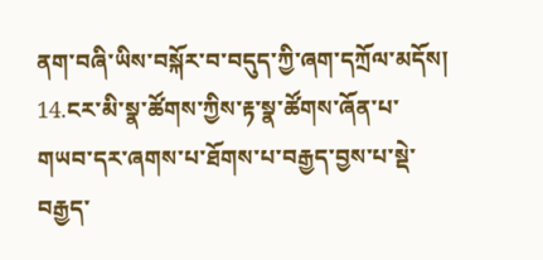ནག་བཞི་ཡིས་བསྐོར་བ་བདུད་ཀྱི་ཞག་དཀྲོལ་མདོས། 14.ངར་མི་སྣ་ཚོགས་ཀྱིས་རྟ་སྣ་ཚོགས་ཞོན་པ་གཡབ་དར་ཞགས་པ་ཐོགས་པ་བརྒྱད་བྱས་པ་སྡེ་བརྒྱད་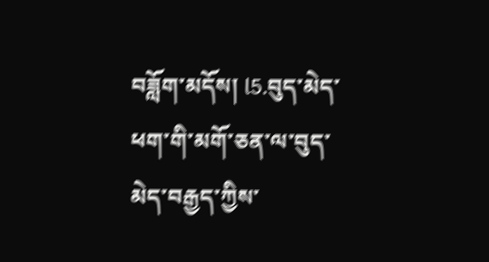བཟློག་མདོས། l5.བུད་མེད་ཕག་གི་མགོ་ཅན་ལ་བུད་མེད་བརྒྱད་ཀྱིས་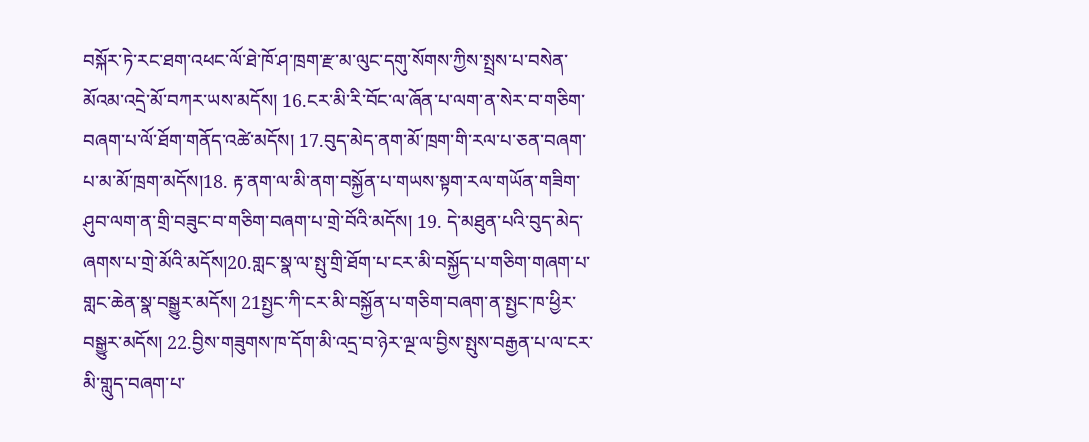བསྐོར་ཏེ་རང་ཐག་འཕང་ལོ་ཐེ་ཁོ་ཤ་ཁྲག་རྫ་མ་ལུང་དགུ་སོགས་ཀྱིས་སྤྲས་པ་བསེན་མོའམ་འདྲེ་མོ་བཀར་ཡས་མདོས། 16.ངར་མི་རི་བོང་ལ་ཞོན་པ་ལག་ན་སེར་བ་གཅིག་བཞག་པ་ལོ་ཐོག་གནོད་འཚེ་མདོས། 17.བུད་མེད་ནག་མོ་ཁྲག་གི་རལ་པ་ཅན་བཞག་པ་མ་མོ་ཁྲག་མདོས།18. རྟ་ནག་ལ་མི་ནག་བསྐྱོན་པ་གཡས་སྟག་རལ་གཡོན་གཟིག་ཤུབ་ལག་ན་གྲི་བཟུང་བ་གཅིག་བཞག་པ་གྲེ་བོའི་མདོས། 19. དེ་མཐུན་པའི་བུད་མེད་ཞགས་པ་གྲེ་མོའི་མདོས།20.གླང་སྣ་ལ་སྤུ་གྲི་ཐོག་པ་ངར་མི་བསྐྱོད་པ་གཅིག་གཞག་པ་གླང་ཆེན་སྣ་བསྒྱུར་མདོས། 21སྤྱང་ཀི་ངར་མི་བསྐྱོན་པ་གཅིག་བཞག་ན་སྤྱང་ཁ་ཕྱིར་བསྒྱུར་མདོས། 22.བྱིས་གཟུགས་ཁ་དོག་མི་འདྲ་བ་ཉེར་ལྔ་ལ་བྱིས་སྤུས་བརྒྱན་པ་ལ་ངར་མི་གླུད་བཞག་པ་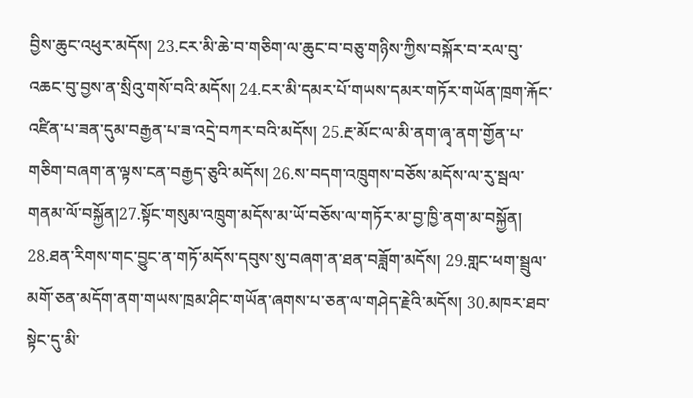བྱིས་ཆུང་འཕུར་མདོས། 23.ངར་མི་ཆེ་བ་གཅིག་ལ་ཆུང་བ་བཅུ་གཉིས་ཀྱིས་བསྐོར་བ་རལ་བུ་འཆང་བུ་བྱས་ན་སྲིའུ་གསོ་བའི་མདོས། 24.ངར་མི་དམར་པོ་གཡས་དམར་གཏོར་གཡོན་ཁྲག་རྐོང་འཛིན་པ་ཟན་དུམ་བརྒྱན་པ་ཟ་འདྲེ་བཀར་བའི་མདོས། 25.རྔ་མོང་ལ་མི་ནག་ཞྭ་ནག་གྱོན་པ་གཅིག་བཞག་ན་ལྟས་ངན་བརྒྱད་ཅུའི་མདོས། 26.ས་བདག་འཁྲུགས་བཅོས་མདོས་ལ་རུ་སྦལ་གནམ་ལོ་བསྐྱོན།27.སྟོང་གསུམ་འཁྲུག་མདོས་མ་ཡོ་བཅོས་ལ་གཏོར་མ་བྱ་ཁྱི་ནག་མ་བསྐྱོན། 28.ཐན་རིགས་གང་བྱུང་ན་གཏོ་མདོས་དབུས་སུ་བཞག་ན་ཐན་བཟློག་མདོས། 29.གླང་ཕག་སྦྲུལ་མགོ་ཅན་མདོག་ནག་གཡས་ཁྲམ་ཤིང་གཡོན་ཞགས་པ་ཅན་ལ་གཤེད་རྗེའི་མདོས། 30.མཁར་ཐབ་སྟེང་དུ་མི་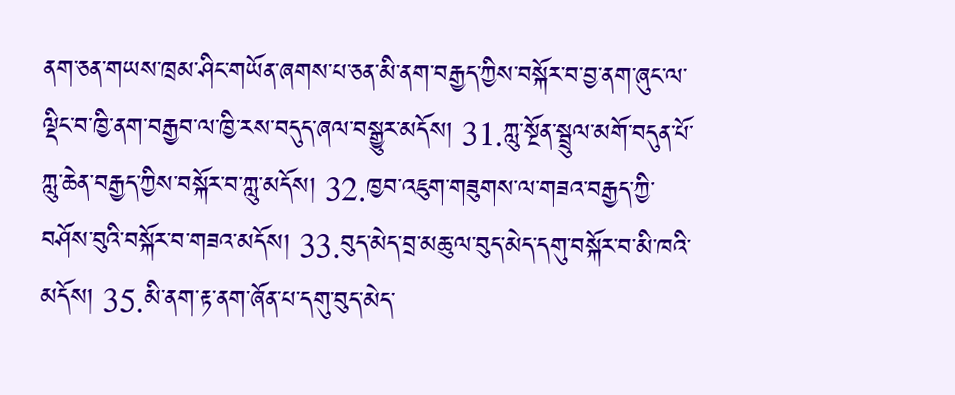ནག་ཅན་གཡས་ཁྲམ་ཤིང་གཡོན་ཞགས་པ་ཅན་མི་ནག་བརྒྱད་ཀྱིས་བསྐོར་བ་བྱ་ནག་ཞུང་ལ་ལྡིང་བ་ཁྱི་ནག་བརྒྱབ་ལ་ཁྱི་རས་བདུད་ཞལ་བསྒྱུར་མདོས། 31.ཀླུ་སྔོན་སྦྲུལ་མགོ་བདུན་པོ་ཀླུ་ཆེན་བརྒྱད་ཀྱིས་བསྐོར་བ་ཀླུ་མདོས། 32.ཁྱབ་འཇུག་གཟུགས་ལ་གཟའ་བརྒྱད་ཀྱི་བཤོས་བུའི་བསྐོར་བ་གཟའ་མདོས། 33.བུད་མེད་བྲ་མཆུ་ལ་བུད་མེད་དགུ་བསྐོར་བ་མི་ཁའི་མདོས། 35.མི་ནག་རྟ་ནག་ཞོན་པ་དགུ་བུད་མེད་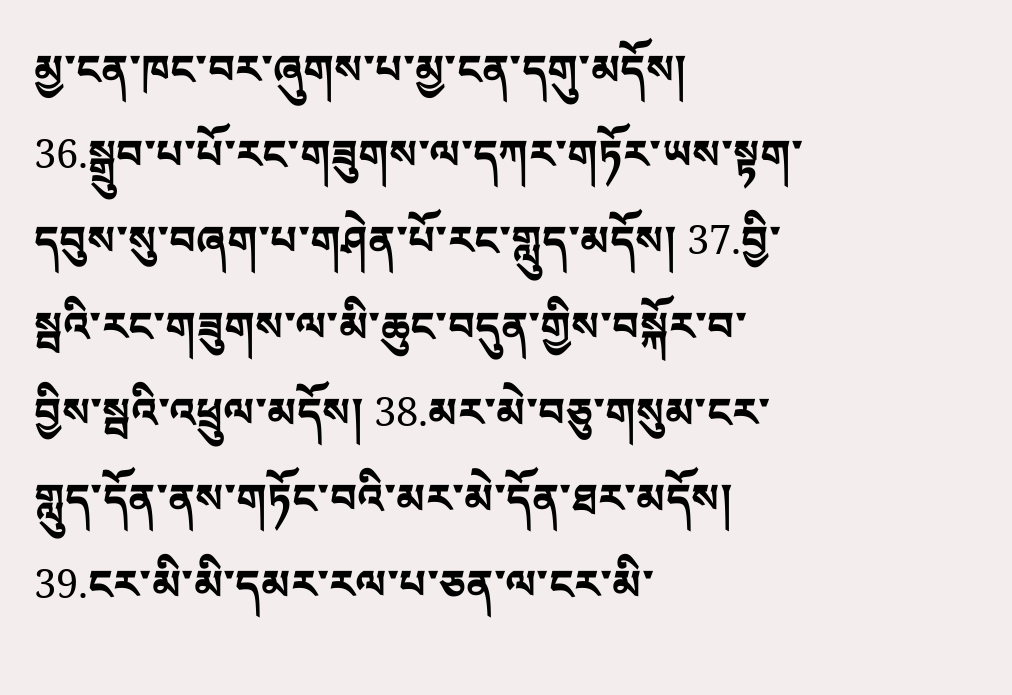མྱ་ངན་ཁང་བར་ཞུགས་པ་མྱ་ངན་དགུ་མདོས། 36.སྒྲུབ་པ་པོ་རང་གཟུགས་ལ་དཀར་གཏོར་ཡས་སྟག་དབུས་སུ་བཞག་པ་གཤེན་པོ་རང་གླུད་མདོས། 37.བྱི་སྦའི་རང་གཟུགས་ལ་མི་ཆུང་བདུན་གྱིས་བསྐོར་བ་བྱིས་སྦའི་འཕྲུལ་མདོས། 38.མར་མེ་བཅུ་གསུམ་ངར་གླུད་དོན་ནས་གཏོང་བའི་མར་མེ་དོན་ཐར་མདོས། 39.ངར་མི་མི་དམར་རལ་པ་ཅན་ལ་ངར་མི་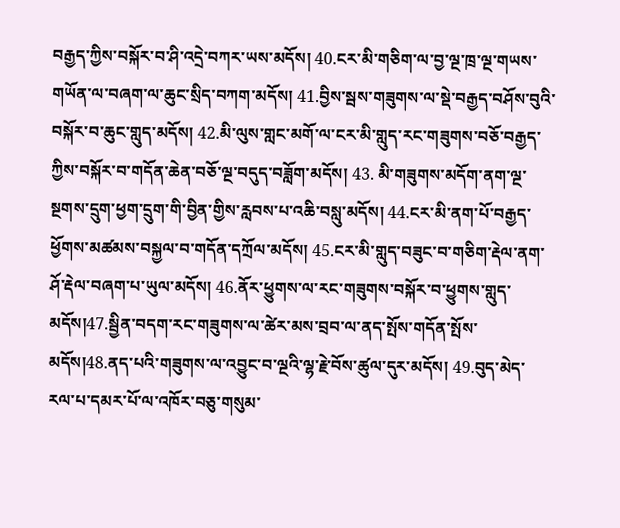བརྒྱད་ཀྱིས་བསྐོར་བ་ཤི་འདྲེ་བཀར་ཡས་མདོས། 40.ངར་མི་གཅིག་ལ་བྱ་ལྔ་ཁྲ་ལྔ་གཡས་གཡོན་ལ་བཞག་ལ་ཆུང་སྲིད་བཀག་མདོས། 41.བྱིས་སྦས་གཟུགས་ལ་སྡེ་བརྒྱད་བཤོས་བུའི་བསྐོར་བ་ཆུང་གླུད་མདོས། 42.མི་ལུས་གླང་མགོ་ལ་ངར་མི་གླུད་རང་གཟུགས་བཅོ་བརྒྱད་ཀྱིས་བསྐོར་བ་གདོན་ཆེན་བཅོ་ལྔ་བདུད་བཟློག་མདོས། 43. མི་གཟུགས་མདོག་ནག་ལྔ་སྔགས་དྲུག་ཕྱག་དྲུག་གི་བྱིན་གྱིས་རླབས་པ་འཆི་བསླུ་མདོས། 44.ངར་མི་ནག་པོ་བརྒྱད་ཕྱོགས་མཚམས་བསྐྱལ་བ་གདོན་དཀྲོལ་མདོས། 45.ངར་མི་གླུད་བཟུང་བ་གཅིག་རྡེལ་ནག་ཤོ་རྡེལ་བཞག་པ་ཡུལ་མདོས། 46.ནོར་ཕྱུགས་ལ་རང་གཟུགས་བསྐོར་བ་ཕྱུགས་གླུད་མདོས།47.སྦྱིན་བདག་རང་གཟུགས་ལ་ཚེར་མས་བྲབ་ལ་ནད་སྤོས་གདོན་སྤོས་མདོས།48.ནད་པའི་གཟུགས་ལ་འབྱུང་བ་ལྔའི་ལྷ་རྗེ་བོས་ཚུལ་དུར་མདོས། 49.བུད་མེད་རལ་པ་དམར་པོ་ལ་འཁོར་བཅུ་གསུམ་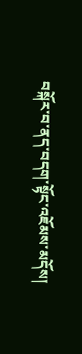བསྐོར་བ་ནད་བདག་སྟོང་འཇོམས་མདོས།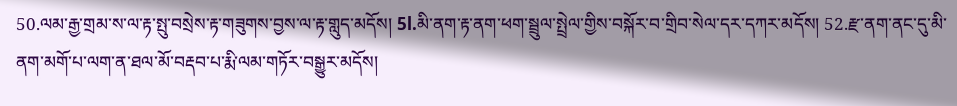50.ལམ་རྒྱ་གྲམ་ས་ལ་རྟ་སྤུ་བསྲེས་རྟ་གཟུགས་བྱས་ལ་རྟ་གླུད་མདོས། 5l.མི་ནག་རྟ་ནག་ཕག་སྦྲུལ་སྤྲེལ་གྱིས་བསྐོར་བ་གྲིབ་སེལ་དར་དཀར་མདོས། 52.རྫ་ནག་ནང་དུ་མི་ནག་མགོ་པ་ལག་ན་ཐལ་མོ་བརྡབ་པ་རྨི་ལམ་གཏོར་བསྒྱུར་མདོས།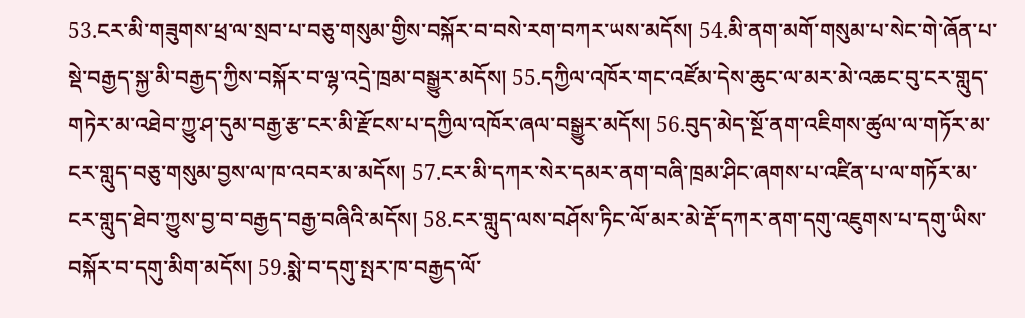53.ངར་མི་གཟུགས་ཕྲ་ལ་སྲབ་པ་བཅུ་གསུམ་གྱིས་བསྐོར་བ་བསེ་རག་བཀར་ཡས་མདོས། 54.མི་ནག་མགོ་གསུམ་པ་སེང་གེ་ཞོན་པ་སྡེ་བརྒྱད་སྐྱ་མི་བརྒྱད་ཀྱིས་བསྐོར་བ་ལྷ་འདྲེ་ཁྲམ་བསྒྱུར་མདོས། 55.དཀྱིལ་འཁོར་གང་འཛོམ་དེས་ཆུང་ལ་མར་མེ་འཆང་བུ་ངར་གླུད་གཏེར་མ་འཐེབ་ཀྱུ་ཤ་དུམ་བརྒྱ་རྩ་ངར་མི་རྫོངས་པ་དཀྱིལ་འཁོར་ཞལ་བསྒྱུར་མདོས། 56.བུད་མེད་སྔོ་ནག་འཇིགས་ཚུལ་ལ་གཏོར་མ་ངར་གླུད་བཅུ་གསུམ་བྱས་ལ་ཁ་འབར་མ་མདོས། 57.ངར་མི་དཀར་སེར་དམར་ནག་བཞི་ཁྲམ་ཤིང་ཞགས་པ་འཛིན་པ་ལ་གཏོར་མ་ངར་གླུད་ཐེབ་ཀྱུས་བྱ་བ་བརྒྱད་བརྒྱ་བཞིའི་མདོས། 58.ངར་གླུད་ལས་བཤོས་ཏིང་ལོ་མར་མེ་རྡོ་དཀར་ནག་དགུ་འཇུགས་པ་དགུ་ཡིས་བསྐོར་བ་དགུ་མིག་མདོས། 59.སྨེ་བ་དགུ་སྤར་ཁ་བརྒྱད་ལོ་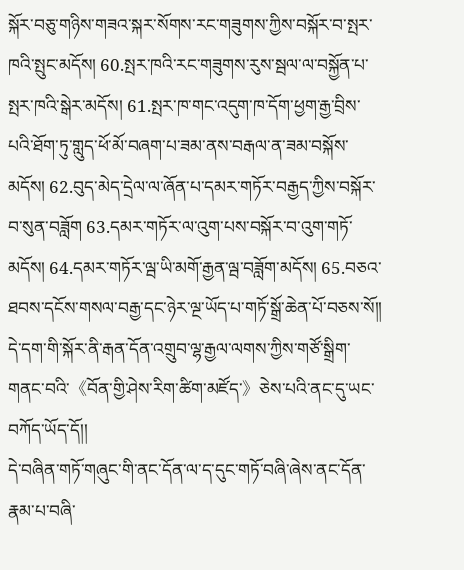སྐོར་བཅུ་གཉིས་གཟའ་སྐར་སོགས་རང་གཟུགས་ཀྱིས་བསྐོར་བ་སྤར་ཁའི་སྤུང་མདོས། 60.སྤར་ཁའི་རང་གཟུགས་རུས་སྦལ་ལ་བསྐྱོན་པ་སྤར་ཁའི་སྒེར་མདོས། 61.སྤར་ཁ་གང་འདུག་ཁ་དོག་ཕྱག་རྒྱ་བྲིས་པའི་ཐོག་ཏུ་གླུད་ཕོ་མོ་བཞག་པ་ཟམ་ནས་བརྒལ་ན་ཟམ་བསྐོས་མདོས། 62.བུད་མེད་དྲེལ་ལ་ཞོན་པ་དམར་གཏོར་བརྒྱད་ཀྱིས་བསྐོར་བ་སུན་བཟློག 63.དམར་གཏོར་ལ་འུག་པས་བསྐོར་བ་འུག་གཏོ་མདོས། 64.དམར་གཏོར་ལྦ་ཡི་མགོ་རྒྱན་ལྦ་བཟློག་མདོས། 65.བཅའ་ཐབས་དངོས་གསལ་བརྒྱ་དང་ཉེར་ལྔ་ཡོད་པ་གཏོ་སྒྲོ་ཆེན་པོ་བཅས་སོ།། དེ་དག་གི་སྐོར་ནི་རྒན་དོན་འགྲུབ་ལྷ་རྒྱལ་ལགས་ཀྱིས་གཙོ་སྒྲིག་གནང་བའི་《བོན་གྱི་ཤེས་རིག་ཚིག་མཛོད་》ཅེས་པའི་ནང་དུ་ཡང་བཀོད་ཡོད་དོ།།
དེ་བཞིན་གཏོ་གཞུང་གི་ནང་དོན་ལ་ད་དུང་གཏོ་བཞི་ཞེས་ནང་དོན་རྣམ་པ་བཞི་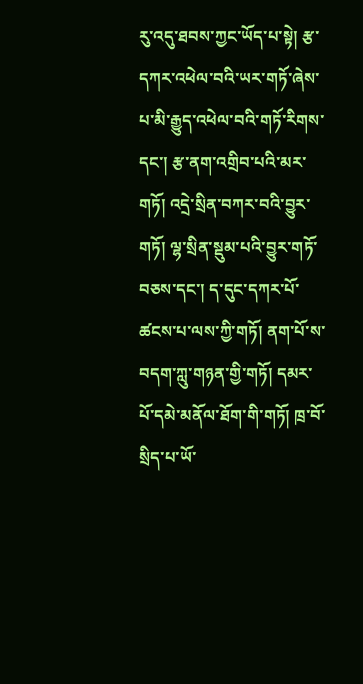རུ་འདུ་ཐབས་ཀྱང་ཡོད་པ་སྟེ། རྩ་དཀར་འཕེལ་བའི་ཡར་གཏོ་ཞེས་པ་མི་རྒྱུད་འཕེལ་བའི་གཏོ་རིགས་དང་། རྩ་ནག་འགྲིབ་པའི་མར་གཏོ། འདྲེ་སྲིན་བཀར་བའི་བྱུར་གཏོ། ལྷ་སྲིན་སྡུམ་པའི་བྱུར་གཏོ་བཅས་དང་། ད་དུང་དཀར་པོ་ཚངས་པ་ལས་ཀྱི་གཏོ། ནག་པོ་ས་བདག་ཀླུ་གཉན་གྱི་གཏོ། དམར་པོ་དམེ་མནོལ་ཐོག་གི་གཏོ། ཁྲ་བོ་སྲིད་པ་ཡོ་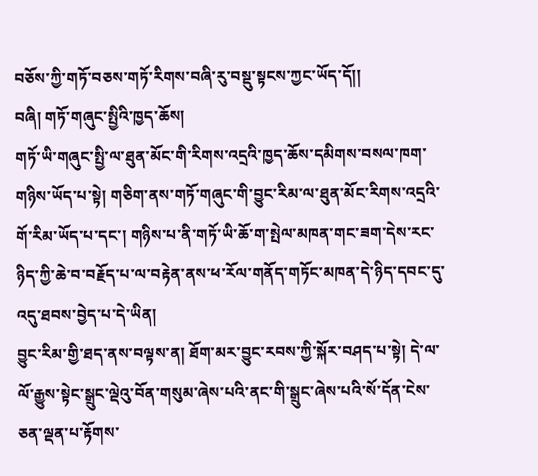བཅོས་ཀྱི་གཏོ་བཅས་གཏོ་རིགས་བཞི་རུ་བསྡུ་སྟངས་ཀྱང་ཡོད་དོ།།
བཞི། གཏོ་གཞུང་སྤྱིའི་ཁྱད་ཆོས།
གཏོ་ཡི་གཞུང་སྤྱི་ལ་ཐུན་མོང་གི་རིགས་འདྲའི་ཁྱད་ཆོས་དམིགས་བསལ་ཁག་གཉིས་ཡོད་པ་སྟེ། གཅིག་ནས་གཏོ་གཞུང་གི་བྱུང་རིམ་ལ་ཐུན་མོང་རིགས་འདྲའི་གོ་རིམ་ཡོད་པ་དང་། གཉིས་པ་ནི་གཏོ་ཡི་ཆོ་ག་སྤེལ་མཁན་གང་ཟག་དེས་རང་ཉིད་ཀྱི་ཆེ་བ་བརྗོད་པ་ལ་བརྟེན་ནས་ཕ་རོལ་གནོད་གཏོང་མཁན་དེ་ཉིད་དབང་དུ་འདུ་ཐབས་བྱེད་པ་དེ་ཡིན།
བྱུང་རིམ་གྱི་ཐད་ནས་བལྟས་ན། ཐོག་མར་བྱུང་རབས་ཀྱི་སྐོར་བཤད་པ་སྟེ། དེ་ལ་ལོ་རྒྱུས་སྟེང་སྒྲུང་ལྡེའུ་བོན་གསུམ་ཞེས་པའི་ནང་གི་སྒྲུང་ཞེས་པའི་སོ་དོན་ངེས་ཅན་ལྡན་པ་རྟོགས་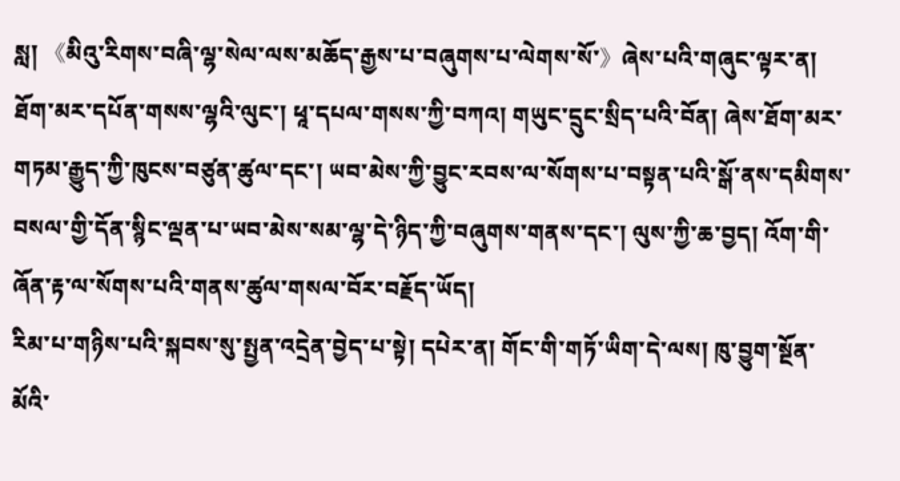སླ། 《མིའུ་རིགས་བཞི་ལྷ་སེལ་ལས་མཆོད་རྒྱས་པ་བཞུགས་པ་ལེགས་སོ་》ཞེས་པའི་གཞུང་ལྟར་ན། ཐོག་མར་དཔོན་གསས་ལྷའི་ལུང་། ཕཱ་དཔལ་གསས་ཀྱི་བཀའ། གཡུང་དྲུང་སྲིད་པའི་བོན། ཞེས་ཐོག་མར་གཏམ་རྒྱུད་ཀྱི་ཁུངས་བཙུན་ཚུལ་དང་། ཡབ་མེས་ཀྱི་བྱུང་རབས་ལ་སོགས་པ་བསྟན་པའི་སྒོ་ནས་དམིགས་བསལ་གྱི་དོན་སྙིང་ལྡན་པ་ཡབ་མེས་སམ་ལྷ་དེ་ཉིད་ཀྱི་བཞུགས་གནས་དང་། ལུས་ཀྱི་ཆ་བྱད། འོག་གི་ཞོན་རྟ་ལ་སོགས་པའི་གནས་ཚུལ་གསལ་བོར་བརྗོད་ཡོད།
རིམ་པ་གཉིས་པའི་སྐབས་སུ་སྤྱན་འདྲེན་བྱེད་པ་སྟེ། དཔེར་ན། གོང་གི་གཏོ་ཡིག་དེ་ལས། ཁུ་བྱུག་སྔོན་མོའི་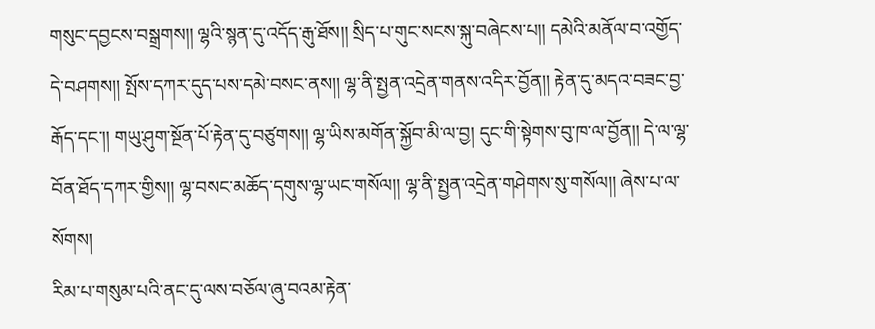གསུང་དབྱངས་བསྒྲགས།། ལྷའི་སྙན་དུ་འདོད་རྒུ་ཐོས།། སྲིད་པ་གུང་སངས་སྐུ་བཞེངས་པ།། དམེའི་མནོལ་བ་འགྱོད་དེ་བཤགས།། སྤོས་དཀར་དུད་པས་དམེ་བསང་ནས།། ལྷ་ནི་སྤྱན་འདྲེན་གནས་འདིར་བྱོན།། རྟེན་དུ་མདའ་བཟང་བྱ་རྒོད་དང་།། གཡུ་ཤུག་སྔོན་པོ་རྟེན་དུ་བཙུགས།། ལྷ་ཡིས་མགོན་སྐྱོབ་མི་ལ་བྱ། དུང་གི་སྟེགས་བུ་ཁ་ལ་བྱོན།། དེ་ལ་ལྷ་བོན་ཐོད་དཀར་གྱིས།། ལྷ་བསང་མཆོད་དགུས་ལྷ་ཡང་གསོལ།། ལྷ་ནི་སྤྱན་འདྲེན་གཤེགས་སུ་གསོལ།། ཞེས་པ་ལ་སོགས།
རིམ་པ་གསུམ་པའི་ནང་དུ་ལས་བཅོལ་ཞུ་བའམ་རྟེན་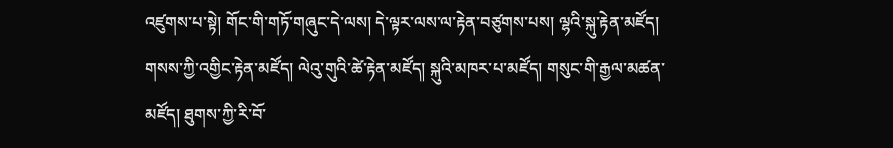འཛུགས་པ་སྟེ། གོང་གི་གཏོ་གཞུང་དེ་ལས། དེ་ལྟར་ལས་ལ་རྟེན་བཙུགས་པས། ལྷའི་སྐུ་རྟེན་མཛོད། གསས་ཀྱི་འགྱིང་རྟེན་མཛོད། ལེའུ་གུའི་ཚེ་རྟེན་མཛོད། སྐུའི་མཁར་པ་མཛོད། གསུང་གི་རྒྱལ་མཚན་མཛོད། ཐུགས་ཀྱི་རི་བོ་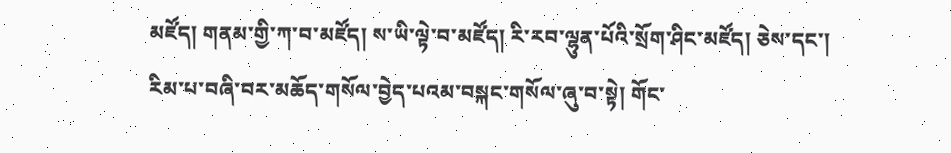མཛོད། གནམ་གྱི་ཀ་བ་མཛོད། ས་ཡི་ལྟེ་བ་མཛོད། རི་རབ་ལྷུན་པོའི་སྲོག་ཤིང་མཛོད། ཅེས་དང་།
རིམ་པ་བཞི་བར་མཆོད་གསོལ་བྱེད་པའམ་བསྐང་གསོལ་ཞུ་བ་སྟེ། གོང་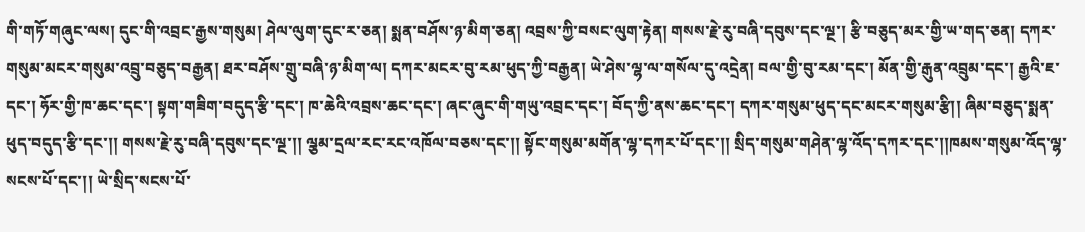གི་གཏོ་གཞུང་ལས། དུང་གི་འབྲང་རྒྱས་གསུམ། ཤེལ་ལུག་དུང་ར་ཅན། སྨན་བཤོས་ཉ་མིག་ཅན། འབྲས་ཀྱི་བསང་ལུག་རྟེན། གསས་རྗེ་རུ་བཞི་དབུས་དང་ལྔ་། རྩི་བཅུད་མར་གྱི་ཡ་གད་ཅན། དཀར་གསུམ་མངར་གསུམ་འབྲུ་བཅུད་བརྒྱན། ཐར་བཤོས་གྲུ་བཞི་ཉ་མིག་ལ། དཀར་མངར་བུ་རམ་ཕུད་ཀྱི་བརྒྱན། ཡེ་ཤེས་ལྷ་ལ་གསོལ་དུ་འདྲེན། བལ་གྱི་བུ་རམ་དང་། མོན་གྱི་རྒུན་འབྲུམ་དང་། རྒྱའི་ཇ་དང་། ཧོར་གྱི་ཁ་ཆང་དང་། སྟག་གཟིག་བདུད་རྩི་དང་། ཁ་ཆེའི་འབྲས་ཆང་དང་། ཞང་ཞུང་གི་གཡུ་འབྲང་དང་། བོད་ཀྱི་ནས་ཆང་དང་། དཀར་གསུམ་ཕུད་དང་མངར་གསུམ་རྩི།། ཞིམ་བཅུད་སྨན་ཕུད་བདུད་རྩི་དང་།། གསས་རྗེ་རུ་བཞི་དབུས་དང་ལྔ་།། ལྕམ་དྲལ་རང་རང་འཁོལ་བཅས་དང་།། སྟོང་གསུམ་མགོན་ལྷ་དཀར་པོ་དང་།། སྲིད་གསུམ་གཤེན་ལྷ་འོད་དཀར་དང་།།ཁམས་གསུམ་འོད་ལྷ་སངས་པོ་དང་།། ཡེ་སྲིད་སངས་པོ་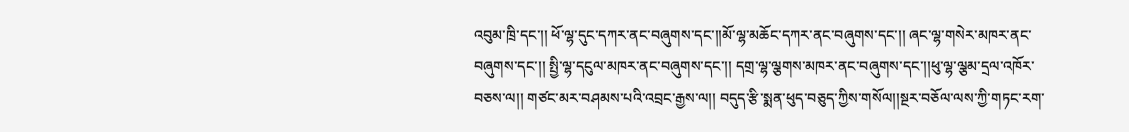འབུམ་ཁྲི་དང་།། ཕོ་ལྷ་དུང་དཀར་ནང་བཞུགས་དང་།།མོ་ལྷ་མཆོང་དཀར་ནང་བཞུགས་དང་།། ཞང་ལྷ་གསེར་མཁར་ནང་བཞུགས་དང་།། སྤྱི་ལྷ་དངུལ་མཁར་ནང་བཞུགས་དང་།། དགྲ་ལྷ་ལྕགས་མཁར་ནང་བཞུགས་དང་།།ཕུ་ལྷ་ལྕམ་དྲལ་འཁོར་བཅས་ལ།། གཙང་མར་བཤམས་པའི་འབྲང་རྒྱས་ལ།། བདུད་རྩི་སྨན་ཕུད་བཅུད་ཀྱིས་གསོལ།།སྔར་བཅོལ་ལས་ཀྱི་གཏང་རག་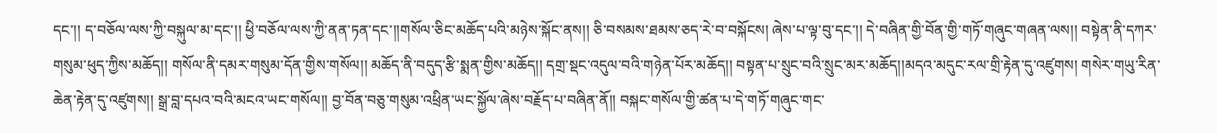དང་།། ད་བཅོལ་ལས་ཀྱི་བསྐུལ་མ་དང་།། ཕྱི་བཅོལ་ལས་ཀྱི་ནན་ཏན་དང་།།གསོལ་ཅིང་མཆོད་པའི་མཉེས་སྐོང་ནས།། ཅི་བསམས་ཐམས་ཅད་རེ་བ་བསྐོངས། ཞེས་པ་ལྟ་བུ་དང་།། དེ་བཞིན་གྱི་བོན་གྱི་གཏོ་གཞུང་གཞན་ལས།། བསྟེན་ནི་དཀར་གསུམ་ཕུད་ཀྱིས་མཆོད།། གསོལ་ནི་དམར་གསུམ་དོན་གྱིས་གསོལ།། མཆོད་ནི་བདུད་རྩི་སྨན་གྱིས་མཆོད།། དགྲ་སྡང་འདུལ་བའི་གཉེན་པོར་མཆོད།། བསྟན་པ་སྲུང་བའི་སྲུང་མར་མཆོད།།མདའ་མདུང་རལ་གྲི་རྟེན་དུ་འཛུགས། གསེར་གཡུ་རིན་ཆེན་རྟེན་དུ་འཛུགས།། སྒྲ་བླ་དཔའ་བའི་མངའ་ཡང་གསོལ།། བྱ་བོན་བཅུ་གསུམ་འཕྲིན་ཡང་སྐྱོལ་ཞེས་བརྗོད་པ་བཞིན་ནོ།། བསྐང་གསོལ་གྱི་ཚན་པ་དེ་གཏོ་གཞུང་གང་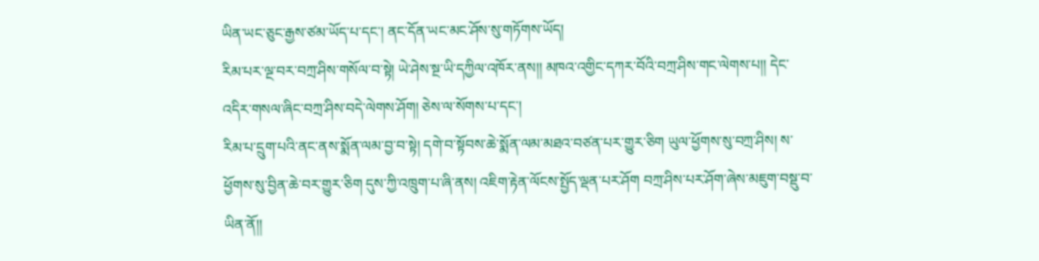ཡིན་ཡང་ཅུང་རྒྱས་ཙམ་ཡོད་པ་དང་། ནང་དོན་ཡང་མང་ཤོས་སུ་གཏོགས་ཡོད།
རིམ་པར་ལྔ་བར་བཀྲ་ཤིས་གསོལ་བ་སྟེ། ཡེ་ཤེས་སྔ་ཡི་དཀྱིལ་འཁོར་ནས།། མཁའ་འགྱིང་དཀར་བོའི་བཀྲ་ཤིས་གང་ལེགས་པ།། དེང་འདིར་གསལ་ཞིང་བཀྲ་ཤིས་བདེ་ལེགས་ཤོག། ཅེས་ལ་སོགས་པ་དང་།
རིམ་པ་དྲུག་པའི་ནང་ནས་སྨོན་ལམ་བྱ་བ་སྟེ། དགེ་བ་སྟོབས་ཆེ་སྨོན་ལམ་མཐའ་བཙན་པར་གྱུར་ཅིག ཡུལ་ཕྱོགས་སུ་བཀྲ་ཤིས། ས་ཕྱོགས་སུ་བྱིན་ཆེ་བར་གྱུར་ཅིག དུས་ཀྱི་འཁྲུག་པ་ཞི་ནས། འཇིག་རྟེན་ལོངས་སྤྱོད་ལྡན་པར་ཤོག བཀྲ་ཤིས་པར་ཤོག་ཞེས་མཇུག་བསྡུ་བ་ཡིན་ནོ།།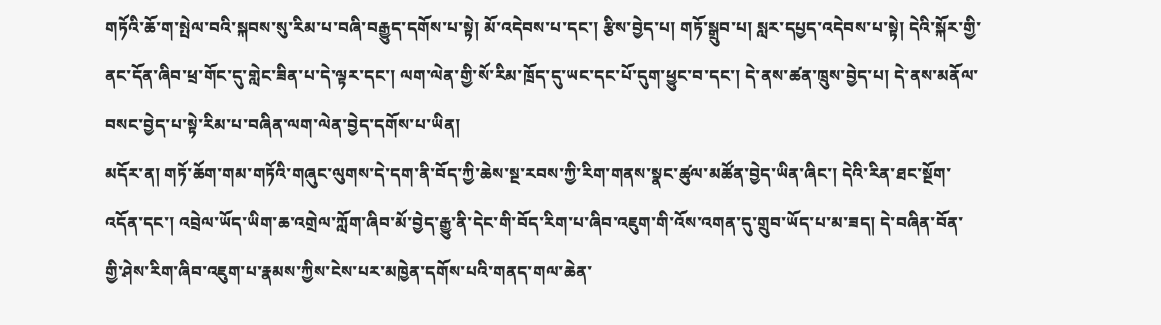གཏོའི་ཆོ་ག་སྤེལ་བའི་སྐབས་སུ་རིམ་པ་བཞི་བརྒྱུད་དགོས་པ་སྟེ། མོ་འདེབས་པ་དང་། རྩིས་བྱེད་པ། གཏོ་སྒྲུབ་པ། སླར་དཔྱད་འདེབས་པ་སྟེ། དེའི་སྐོར་གྱི་ནང་དོན་ཞིབ་ཕྲ་གོང་དུ་གླེང་ཟིན་པ་དེ་ལྟར་དང་། ལག་ལེན་གྱི་སོ་རིམ་ཁྲོད་དུ་ཡང་དང་པོ་དུག་ཕྱུང་བ་དང་། དེ་ནས་ཚན་ཁྲུས་བྱེད་པ། དེ་ནས་མནོལ་བསང་བྱེད་པ་སྟེ་རིམ་པ་བཞིན་ལག་ལེན་བྱེད་དགོས་པ་ཡིན།
མདོར་ན། གཏོ་ཆོག་གམ་གཏོའི་གཞུང་ལུགས་དེ་དག་ནི་བོད་ཀྱི་ཆེས་སྔ་རབས་ཀྱི་རིག་གནས་སྣང་ཚུལ་མཚོན་བྱེད་ཡིན་ཞིང་། དེའི་རིན་ཐང་སྔོག་འདོན་དང་། འབྲེལ་ཡོད་ཡིག་ཆ་འགྲེལ་ཀློག་ཞིབ་མོ་བྱེད་རྒྱུ་ནི་དེང་གི་བོད་རིག་པ་ཞིབ་འཇུག་གི་འོས་འགན་དུ་གྲུབ་ཡོད་པ་མ་ཟད། དེ་བཞིན་བོན་གྱི་ཤེས་རིག་ཞིབ་འཇུག་པ་རྣམས་ཀྱིས་ངེས་པར་མཁྱེན་དགོས་པའི་གནད་གལ་ཆེན་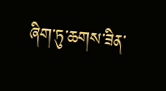ཞིག་ཏུ་ཆགས་ཟིན་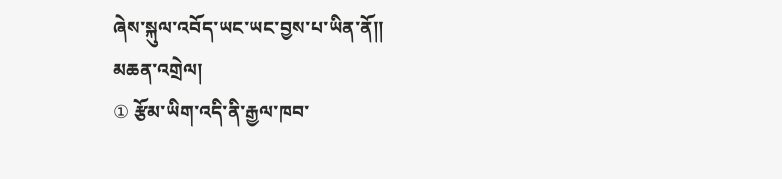ཞེས་སྐུལ་འབོད་ཡང་ཡང་བྱས་པ་ཡིན་ནོ།།
མཆན་འགྲེལ།
① རྩོམ་ཡིག་འདི་ནི་རྒྱལ་ཁབ་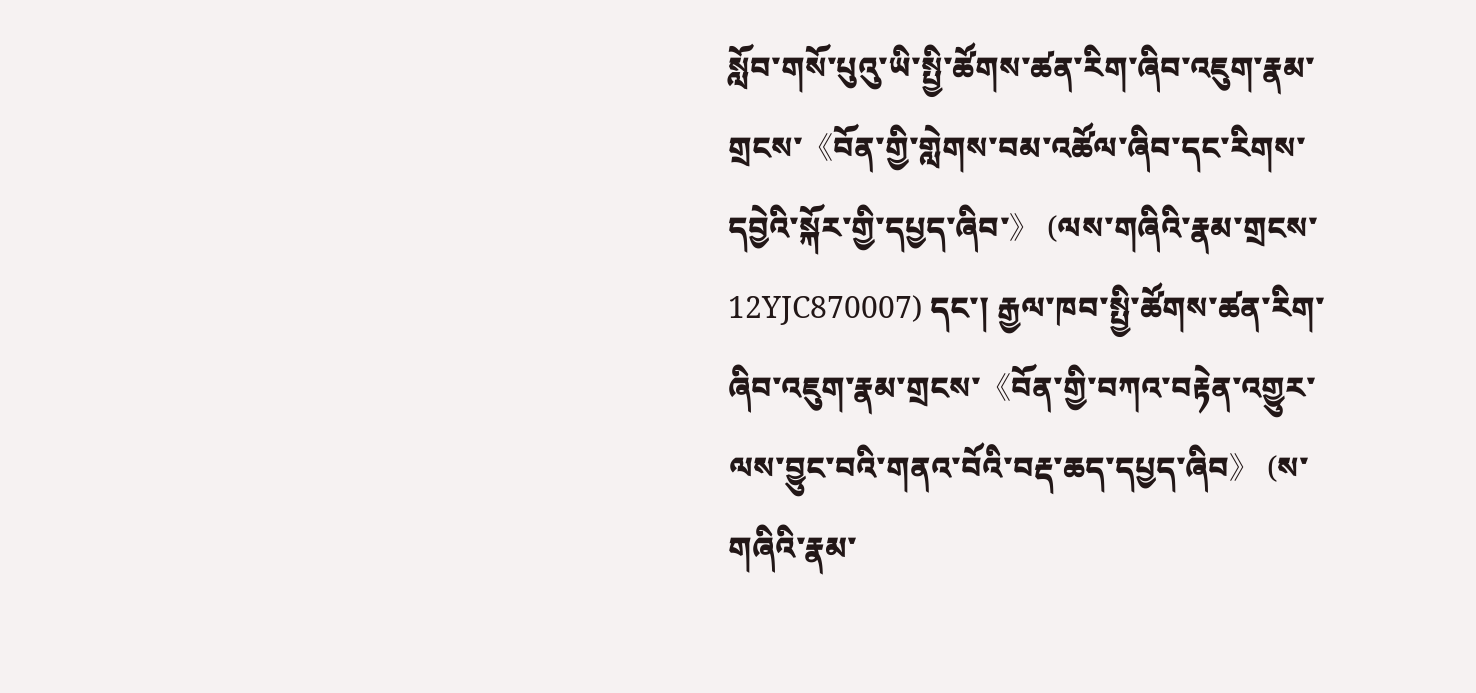སློབ་གསོ་པུའུ་ཡི་སྤྱི་ཚོགས་ཚན་རིག་ཞིབ་འཇུག་རྣམ་གྲངས་《བོན་གྱི་གླེགས་བམ་འཚོལ་ཞིབ་དང་རིགས་དབྱེའི་སྐོར་གྱི་དཔྱད་ཞིབ་》 (ལས་གཞིའི་རྣམ་གྲངས་12YJC870007) དང་། རྒྱལ་ཁབ་སྤྱི་ཚོགས་ཚན་རིག་ཞིབ་འཇུག་རྣམ་གྲངས་《བོན་གྱི་བཀའ་བརྟེན་འགྱུར་ལས་བྱུང་བའི་གནའ་བོའི་བརྡ་ཆད་དཔྱད་ཞིབ》 (ས་གཞིའི་རྣམ་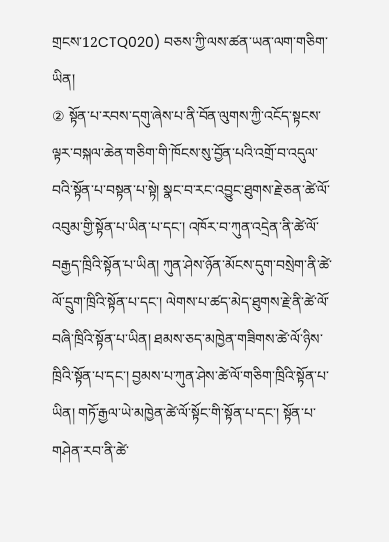གྲངས་12CTQ020) བཅས་ཀྱི་ལས་ཚན་ཡན་ལག་གཅིག་ཡིན།
② སྟོན་པ་རབས་དགུ་ཞེས་པ་ནི་བོན་ལུགས་ཀྱི་འངོད་སྟངས་ལྟར་བསྐལ་ཆེན་གཅིག་གི་ཁོངས་སུ་བྱོན་པའི་འགྲོ་བ་འདུལ་བའི་སྟོན་པ་བསྟན་པ་སྟེ། སྣང་བ་རང་འབྱུང་ཐུགས་རྗེ་ཅན་ཚེ་ལོ་འབུམ་གྱི་སྟོན་པ་ཡིན་པ་དང་། འཁོར་བ་ཀུན་འདྲེན་ནི་ཚེ་ལོ་བརྒྱད་ཁྲིའི་སྟོན་པ་ཡིན། ཀུན་ཤེས་ཉོན་མོངས་དུག་བསྲེག་ནི་ཚེ་ལོ་དྲུག་ཁྲིའི་སྟོན་པ་དང་། ལེགས་པ་ཚད་མེད་ཐུགས་རྗེ་ནི་ཚེ་ལོ་བཞི་ཁྲིའི་སྟོན་པ་ཡིན། ཐམས་ཅད་མཁྱེན་གཟིགས་ཚེ་ལོ་ཉིས་ཁྲིའི་སྟོན་པ་དང་། བྱམས་པ་ཀུན་ཤེས་ཚེ་ལོ་གཅིག་ཁྲིའི་སྟོན་པ་ཡིན། གཏོ་རྒྱལ་ཡེ་མཁྱེན་ཚེ་ལོ་སྟོང་གི་སྟོན་པ་དང་། སྟོན་པ་གཤེན་རབ་ནི་ཚེ་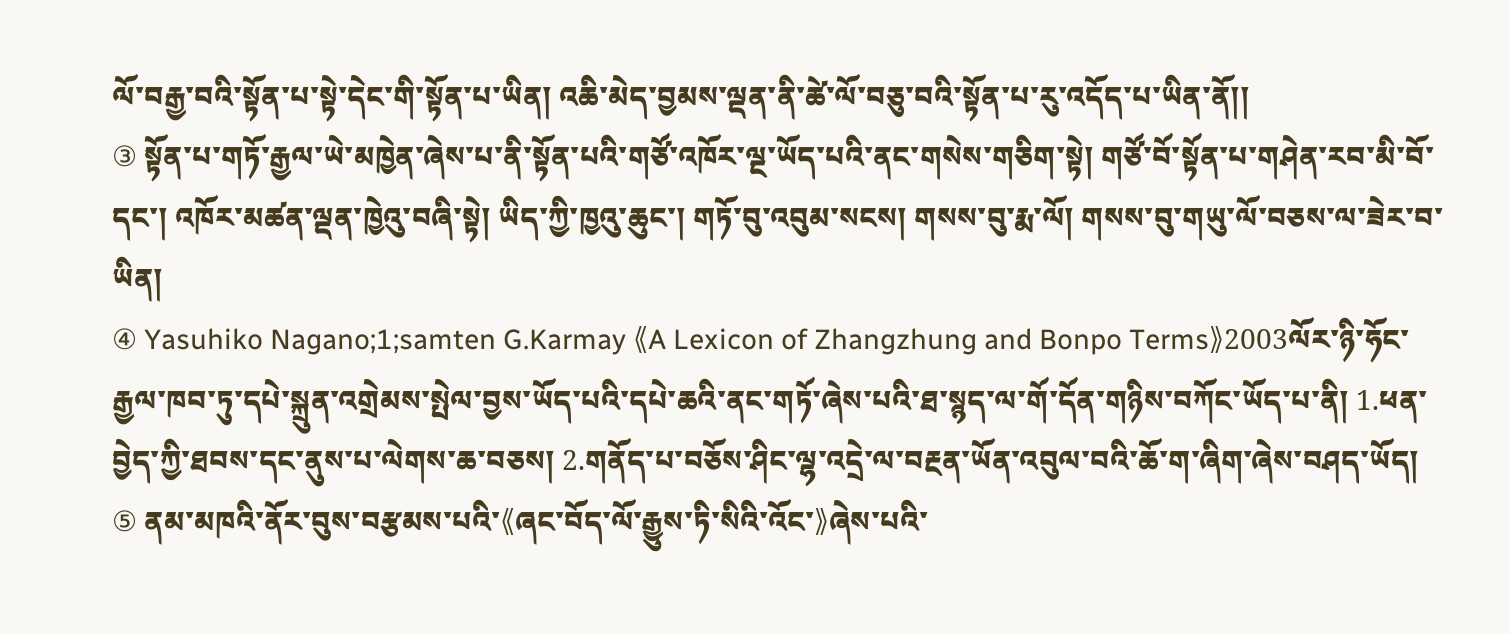ལོ་བརྒྱ་བའི་སྟོན་པ་སྟེ་དེང་གི་སྟོན་པ་ཡིན། འཆི་མེད་བྱམས་ལྡན་ནི་ཚེ་ལོ་བཅུ་བའི་སྟོན་པ་རུ་འདོད་པ་ཡིན་ནོ།།
③ སྟོན་པ་གཏོ་རྒྱལ་ཡེ་མཁྱེན་ཞེས་པ་ནི་སྟོན་པའི་གཙོ་འཁོར་ལྔ་ཡོད་པའི་ནང་གསེས་གཅིག་སྟེ། གཙོ་བོ་སྟོན་པ་གཤེན་རབ་མི་བོ་དང་། འཁོར་མཚན་ལྡན་ཁྱེའུ་བཞི་སྟེ། ཡིད་ཀྱི་ཁྱའུ་ཆུང་། གཏོ་བུ་འབུམ་སངས། གསས་བུ་རྨ་ལོ། གསས་བུ་གཡུ་ལོ་བཅས་ལ་ཟེར་བ་ཡིན།
④ Yasuhiko Nagano;1;samten G.Karmay 《A Lexicon of Zhangzhung and Bonpo Terms》2003ལོར་ཉི་ཧོང་རྒྱལ་ཁབ་ཏུ་དཔེ་སྐྲུན་འགྲེམས་སྤེལ་བྱས་ཡོད་པའི་དཔེ་ཆའི་ནང་གཏོ་ཞེས་པའི་ཐ་སྙད་ལ་གོ་དོན་གཉིས་བཀོང་ཡོད་པ་ནི། 1.ཕན་བྱེད་ཀྱི་ཐབས་དང་ནུས་པ་ལེགས་ཆ་བཅས། 2.གནོད་པ་བཅོས་ཤིང་ལྷ་འདྲེ་ལ་བརྔན་ཡོན་འབུལ་བའི་ཆོ་ག་ཞིག་ཞེས་བཤད་ཡོད།
⑤ ནམ་མཁའི་ནོར་བུས་བརྩམས་པའི་《ཞང་བོད་ལོ་རྒྱུས་ཏི་སིའི་འོང་》ཞེས་པའི་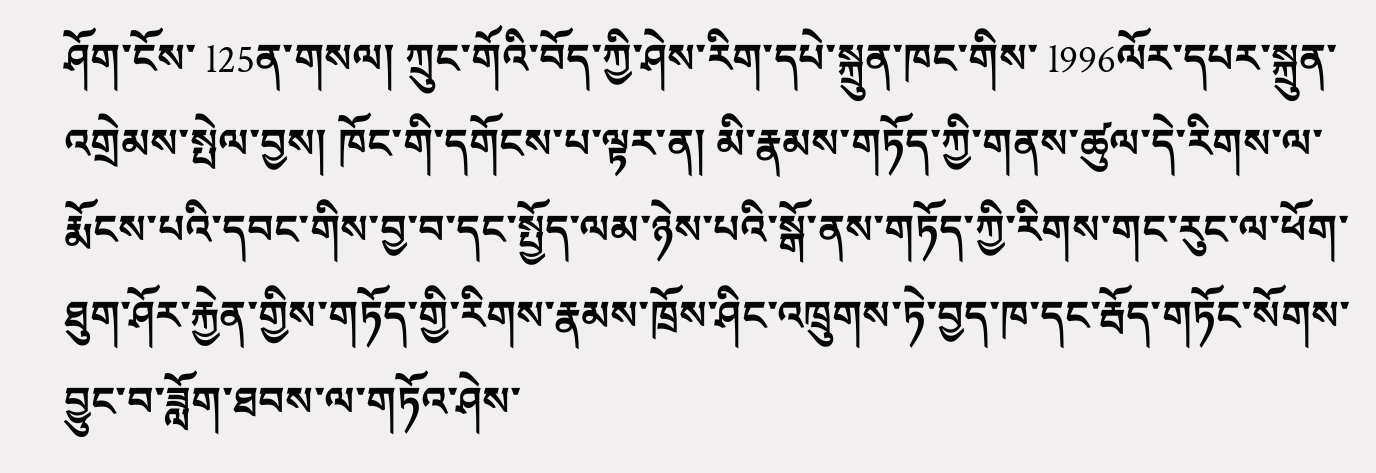ཤོག་ངོས་ l25ན་གསལ། ཀྲུང་གོའི་བོད་ཀྱི་ཤེས་རིག་དཔེ་སྐྲུན་ཁང་གིས་ l996ལོར་དཔར་སྐྲུན་འགྲེམས་སྤེལ་བྱས། ཁོང་གི་དགོངས་པ་ལྟར་ན། མི་རྣམས་གཏོད་ཀྱི་གནས་ཚུལ་དེ་རིགས་ལ་རྨོངས་པའི་དབང་གིས་བྱ་བ་དང་སྤྱོད་ལམ་ཉེས་པའི་སྒོ་ནས་གཏོད་ཀྱི་རིགས་གང་རུང་ལ་ཕོག་ཐུག་ཤོར་རྐྱེན་གྱིས་གཏོད་གྱི་རིགས་རྣམས་ཁྲོས་ཤིང་འཁྲུགས་ཏེ་བྱད་ཁ་དང་རྦོད་གཏོང་སོགས་བྱུང་བ་ཟློག་ཐབས་ལ་གཏོའ་ཤེས་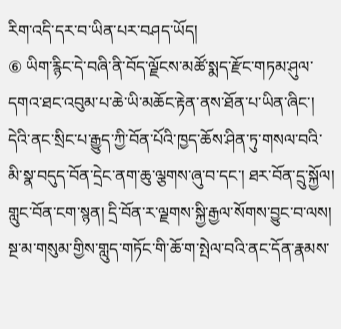རིག་འདི་དར་བ་ཡིན་པར་བཤད་ཡོད།
⑥ ཡིག་རྙིང་དེ་བཞི་ནི་བོད་ལྗོངས་མཚོ་སྨད་རྫོང་གཏམ་ཤུལ་དགའ་ཐང་འབུམ་པ་ཆེ་ཡི་མཆོང་རྟེན་ནས་ཐོན་པ་ཡིན་ཞིང་། དེའི་ནང་སྲིང་པ་རྒྱུད་ཀྱི་བོན་པོའི་ཁྱད་ཆོས་ཤིན་ཏུ་གསལ་བའི་མི་སྣ་བདུད་བོན་དྲེང་ནག་ཆུ་ལྕགས་ཞུ་བ་དང་། ཐར་བོན་དྲུ་སྐྱོལ། གླུང་བོན་ངག་སྙན། དྲི་བོན་ར་ལྗགས་སྐྱི་རྒྱལ་སོགས་བྱུང་བ་ལས། སྔ་མ་གསུམ་གྱིས་གླུད་གཏོང་གི་ཆོ་ག་སྤེལ་བའི་ནང་དོན་རྣམས་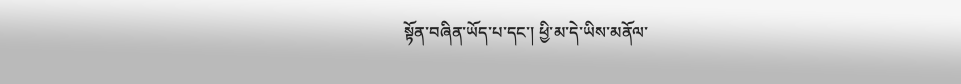སྟོན་བཞིན་ཡོད་པ་དང་། ཕྱི་མ་དེ་ཡིས་མནོལ་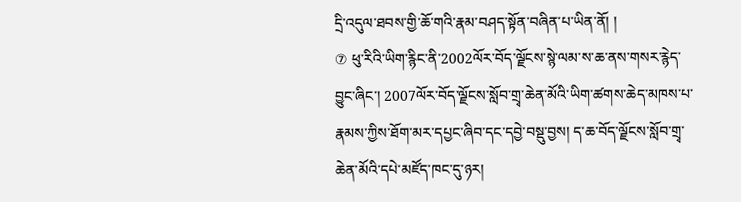དྲི་འདུལ་ཐབས་གྱི་ཆོ་གའི་རྣམ་བཤད་སྟོན་བཞིན་པ་ཡིན་ནོ། །
⑦ ཕུ་རིའི་ཡིག་རྙིང་ནི་2002ལོར་བོད་ལྗོངས་སྙེ་ལམ་ས་ཆ་ནས་གསར་རྙེད་བྱུང་ཞིང་། 2007ལོར་བོད་ལྗོངས་སློབ་གྲྭ་ཆེན་མོའི་ཡིག་ཚགས་ཆེད་མཁས་པ་རྣམས་ཀྱིས་ཐོག་མར་དཔྱང་ཞིབ་དང་དབྱེ་བསྡུ་བྱས། ད་ཆ་བོད་ལྗོངས་སློབ་གྲྭ་ཆེན་མོའི་དཔེ་མཛོད་ཁང་དུ་ཉར།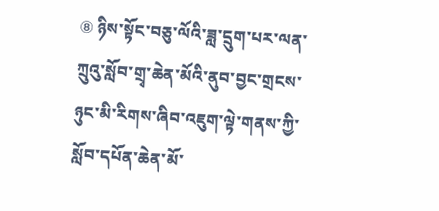⑧ ཉིས་སྟོང་བཅུ་ལོའི་ཟླ་དྲུག་པར་ལན་ཀྲུའུ་སློབ་གྲྭ་ཆེན་མོའི་ནུབ་བྱང་གྲངས་ཉུང་མི་རིགས་ཞིབ་འཇུག་ལྟེ་གནས་ཀྱི་སློབ་དཔོན་ཆེན་མོ་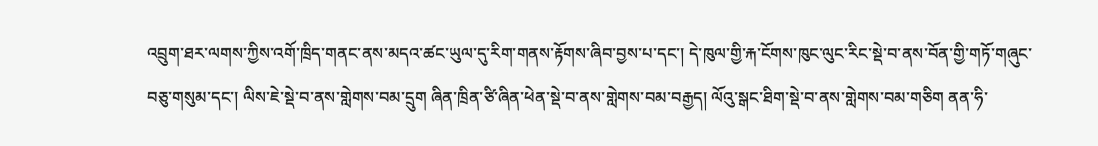འབྲུག་ཐར་ལགས་ཀྱིས་འགོ་ཁྲིད་གནང་ནས་མདའ་ཚང་ཡུལ་དུ་རིག་གནས་རྟོགས་ཞིབ་བྱས་པ་དང་། དེ་ཁུལ་གྱི་རྐ་ངོགས་ཁུང་ལུང་རིང་སྡེ་བ་ནས་བོན་གྱི་གཏོ་གཞུང་བཅུ་གསུམ་དང་། ལིས་ཇེ་སྡེ་བ་ནས་གླེགས་བམ་དྲུག ཞིན་ཁྲིན་ཙི་ཞིན་ཕེན་སྡེ་བ་ནས་གླེགས་བམ་བརྒྱད། ལོའུ་སྒང་ཐིག་སྡེ་བ་ནས་གླེགས་བམ་གཅིག ནན་ཧི་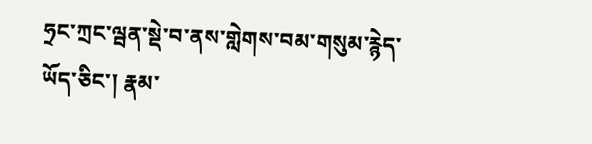ཧྲང་ཀྲང་ལྦན་སྡེ་བ་ནས་གླེགས་བམ་གསུམ་རྙེད་ཡོད་ཅིང་། རྣམ་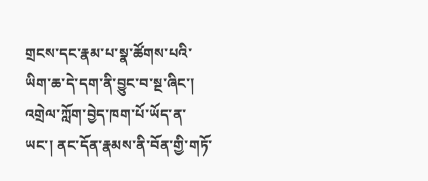གྲངས་དང་རྣམ་པ་སྣ་ཚོགས་པའི་ཡིག་ཆ་དེ་དག་ནི་བྱུང་བ་སྔ་ཞིང་། འགྲེལ་ཀློག་བྱེད་ཁག་པོ་ཡོད་ན་ཡང་། ནང་དོན་རྣམས་ནི་བོན་གྱི་གཏོ་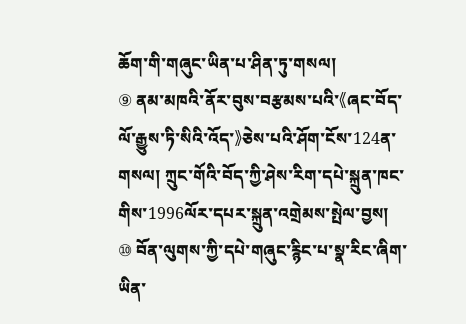ཆོག་གི་གཞུང་ཡིན་པ་ཤིན་ཏུ་གསལ།
⑨ ནམ་མཁའི་ནོར་བུས་བརྩམས་པའི་《ཞང་བོད་ལོ་རྒྱུས་ཏི་སིའི་འོད་》ཅེས་པའི་ཤོག་ངོས་124ན་གསལ། ཀྲུང་གོའི་བོད་ཀྱི་ཤེས་རིག་དཔེ་སྐྲུན་ཁང་གིས་1996ལོར་དཔར་སྐྲུན་འགྲེམས་སྤེལ་བྱས།
⑩ བོན་ལུགས་ཀྱི་དཔེ་གཞུང་རྙིང་པ་སྣ་རིང་ཞིག་ཡིན་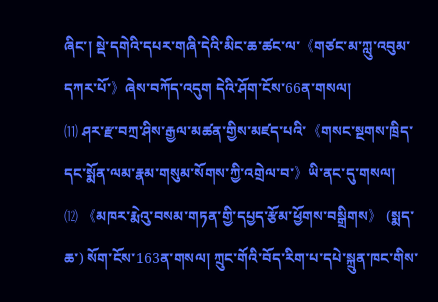ཞིང་། སྡེ་དགེའི་དཔར་གཞི་དེའི་མིང་ཆ་ཚང་ལ་《གཙང་མ་ཀླུ་འབུམ་དཀར་པོ་》ཞེས་བཀོད་འདུག དེའི་ཤོག་ངོས་66ན་གསལ།
⑾ ཤར་རྫ་བཀྲ་ཤིས་རྒྱལ་མཚན་གྱིས་མཛད་པའི་《གསང་སྔགས་ཁྲིད་དང་སྨོན་ལམ་རྣམ་གསུམ་སོགས་ཀྱི་འགྲེལ་བ་》ཡི་ནང་དུ་གསལ།
⑿ 《མཁར་རྨེའུ་བསམ་གཏན་གྱི་དཔྱད་རྩོམ་ཕྱོགས་བསྒྲིགས》 (སྨད་ཆ་) སོག་ངོས་163ན་གསལ། ཀྲུང་གོའི་བོད་རིག་པ་དཔེ་སྐྲུན་ཁང་གིས་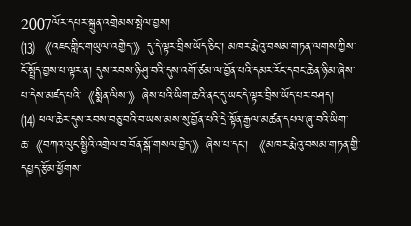2007ལོར་དཔར་སྐྲུན་འགྲེམས་སྤེལ་བྱས།
⒀ 《འཇང་གླིང་གཡུལ་འགྱེད་》དུ་དེ་ལྟར་བྲིས་ཡོད་ཅིང་། མཁར་རྨེའུ་བསམ་གཏན་ལགས་ཀྱིས་ངོ་སྤྲོད་བྱས་པ་ལྟར་ན། དུས་རབས་ཉི་ཤུ་བའི་དུས་འགོ་ཙམ་ལ་བྱོན་པའི་དམར་རོང་དབང་ཆེན་ཉི་མ་ཞེས་པ་དེས་མཛད་པའི་《སྨིན་ལིས་》ཞེས་པའི་ཡིག་ཆའི་ནང་དུ་ཡང་དེ་ལྟར་བྲིས་ཡོད་པར་བཤད།
⒁ ཕལ་ཆེར་དུས་རབས་བཅུ་བའི་བ་ཡས་མས་སུ་བྱོན་པའི་དྲེ་སྟོན་རྒྱལ་མཚན་དཔལ་ཞུ་བའི་ཡིག་ཆ་《བཀའ་ལུང་སྤྱིའི་འགྲེལ་བ་བོན་སྒོ་གསལ་བྱེད་》ཞེས་པ་དང་། 《མཁར་རྨེའུ་བསམ་གཏན་གྱི་དཔྱད་རྩོམ་ཕྱོགས་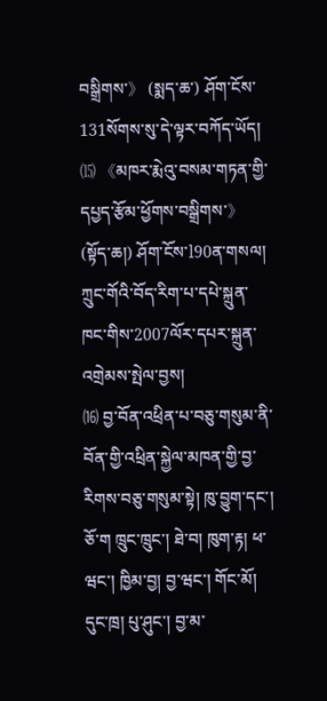བསྒྲིགས་》 (སྨད་ཆ་) ཤོག་ངོས་ 131སོགས་སུ་དེ་ལྟར་བཀོད་ཡོད།
⒂ 《མཁར་རྨེའུ་བསམ་གཏན་གྱི་དཔྱད་རྩོམ་ཕྱོགས་བསྒྲིགས་》 (སྟོད་ཆ།) ཤོག་ངོས་l90ན་གསལ། ཀྲུང་གོའི་བོད་རིག་པ་དཔེ་སྐྲུན་ཁང་གིས་2007ལོར་དཔར་སྐྲུན་འགྲེམས་སྤེལ་བྱས།
⒃ བྱ་བོན་འཕྲིན་པ་བཅུ་གསུམ་ནི་བོན་གྱི་འཕྲིན་སྐྱེལ་མཁན་གྱི་བྱ་རིགས་བཅུ་གསུམ་སྟེ། ཁུ་བྱུག་དང་། ཅོ་ག ཁྲུང་ཁྲུང་། ཐེ་བ། ཁུག་རྟ། ཕ་ཝང་། ཁྱིམ་བྱ། བྱ་ཝང་། གོང་མོ། དུང་ཁྲ། པུ་ཤུང་། བྱ་མ་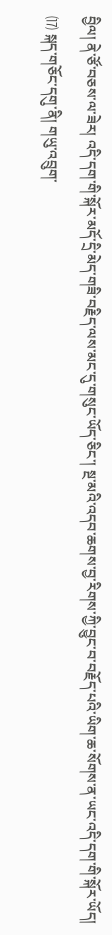བྱིལ། ནེ་ཙོ་བཅས་ལ་ཟེར། འདི་དག་གི་སྐོར་མདོ་དྲི་མེད་གཟི་བརྗིད་ལས་མང་དུ་གསུང་ཡོད་ཅིང་། སྔ་མའི་འདབ་ཆགས་བྱ་རིགས་ཀྱི་བྱུང་བ་བརྗོད་པའི་ཡིག་ཆ་སོགས་ན་ཡང་འདི་དག་གི་སྐོར་ཡོད།
⒄ སྐད་གཅོང་དགུ་ནི། གཡུ་འབྲུག་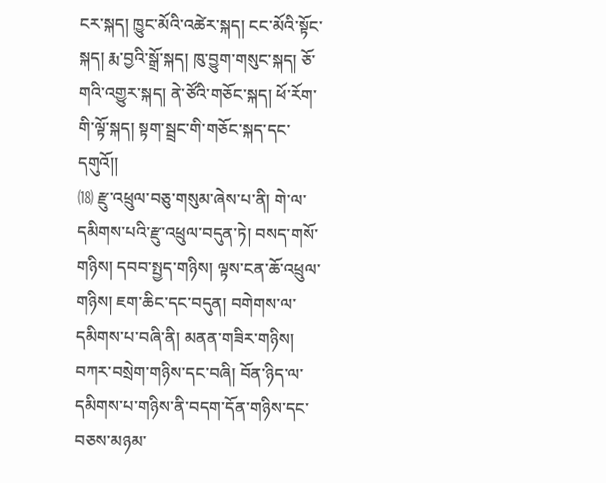ངར་སྐད། ཁྱུང་མོའི་འཚེར་སྐད། ངང་མོའི་སྟོང་སྐད། རྨ་བྱའི་སྒྲོ་སྐད། ཁུ་བྱུག་གསུང་སྐད། ཅོ་གའི་འགྱུར་སྐད། ནེ་ཙོའི་གཅོང་སྐད། ཕོ་རོག་གི་ལྟོ་སྐད། སྟག་སྦྲང་གི་གཅོང་སྐད་དང་དགུའོ།།
⒅ རྫུ་འཕྲུལ་བཅུ་གསུམ་ཞེས་པ་ནི། གེ་ལ་དམིགས་པའི་རྫུ་འཕྲུལ་བདུན་ཏེ། བསད་གསོ་གཉིས། དབབ་སྤྱད་གཉིས། ལྟས་ངན་ཆོ་འཕྲུལ་གཉིས། ཇག་ཆིང་དང་བདུན། བགེགས་ལ་དམིགས་པ་བཞི་ནི། མནན་གཟིར་གཉིས། བཀར་བསྲེག་གཉིས་དང་བཞི། བོན་ཉིད་ལ་དམིགས་པ་གཉིས་ནི་བདག་དོན་གཉིས་དང་བཅས་མཉམ་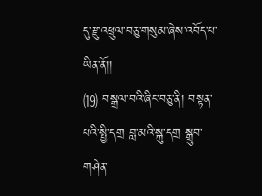དུ་རྫུ་འཕྲུལ་བཅུ་གསུམ་ཞེས་འབོད་པ་ཡིན་ནོ།།
⒆ བསྒྲལ་བའི་ཞིང་བཅུ་ནི། བསྟན་པའི་སྤྱི་དགྲ བླ་མའི་སྐུ་དགྲ སྒྲུབ་གཤེན་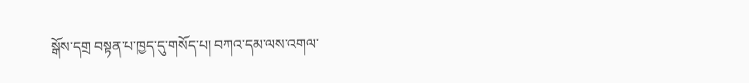སྒོས་དགྲ བསྟན་པ་ཁྱད་དུ་གསོད་པ། བཀའ་དམ་ལས་འགལ་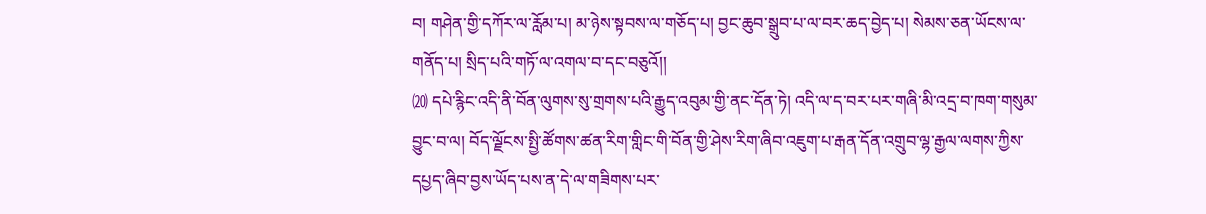བ། གཤེན་གྱི་དཀོར་ལ་རློམ་པ། མ་ཉེས་སྟབས་ལ་གཅོད་པ། བྱང་ཆུབ་སྒྲུབ་པ་ལ་བར་ཆད་བྱེད་པ། སེམས་ཅན་ཡོངས་ལ་གནོད་པ། སྲིད་པའི་གཏོ་ལ་འགལ་བ་དང་བཅུའོ།།
⒇ དཔེ་རྙིང་འདི་ནི་བོན་ལུགས་སུ་གྲགས་པའི་རྒྱུད་འབུམ་གྱི་ནང་དོན་ཏེ། འདི་ལ་ད་བར་པར་གཞི་མི་འདྲ་བ་ཁག་གསུམ་བྱུང་བ་ལ། བོད་ལྗོངས་སྤྱི་ཚོགས་ཚན་རིག་གླིང་གི་བོན་གྱི་ཤེས་རིག་ཞིབ་འཇུག་པ་རྒན་དོན་འགྲུབ་ལྷ་རྒྱལ་ལགས་ཀྱིས་དཔྱད་ཞིབ་བྱས་ཡོད་པས་ན་དེ་ལ་གཟིགས་པར་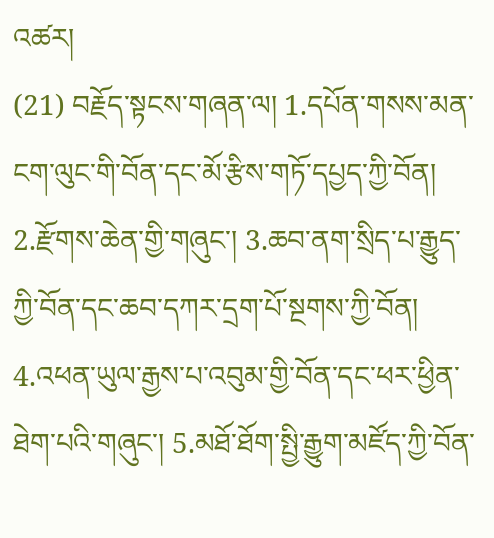འཚར།
(21) བརྗོད་སྟངས་གཞན་ལ། 1.དཔོན་གསས་མན་ངག་ལུང་གི་བོན་དང་མོ་རྩིས་གཏོ་དཔྱད་ཀྱི་བོན། 2.རྫོགས་ཆེན་གྱི་གཞུང་། 3.ཆབ་ནག་སྲིད་པ་རྒྱུད་ཀྱི་བོན་དང་ཆབ་དཀར་དྲག་པོ་སྔགས་ཀྱི་བོན། 4.འཕན་ཡུལ་རྒྱས་པ་འབུམ་གྱི་བོན་དང་ཕར་ཕྱིན་ཐེག་པའི་གཞུང་། 5.མཐོ་ཐོག་སྤྱི་རྒྱུག་མཛོད་ཀྱི་བོན་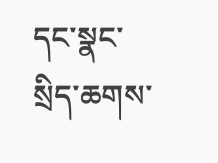དང་སྣང་སྲིད་ཆགས་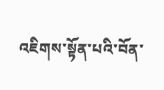འཇིགས་སྟོན་པའི་བོན་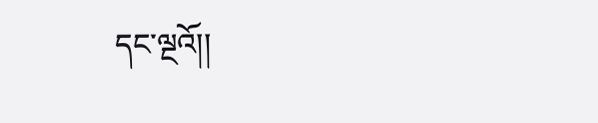དང་ལྔའོ།།